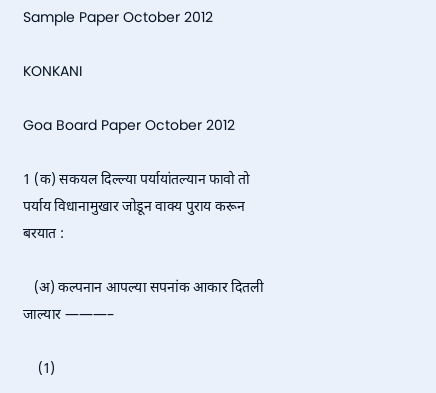Sample Paper October 2012

KONKANI

Goa Board Paper October 2012

1 (क) सकयल दिल्ल्या पर्यायांतल्यान फावो तो पर्याय विधानामुखार जोडून वाक्य पुराय करून बरयात :

   (अ) कल्पनान आपल्या सपनांक आकार दितली जाल्यार ———–

    (1)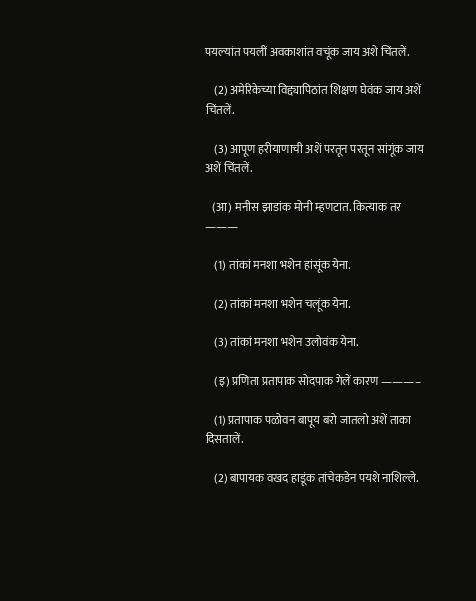पयल्यांत पयलीं अवकाशांत वचूंक जाय अशे चिंतलें.

    (2) अमेरिकेच्या विद्द्यापिठांत शिक्षण घेवंक जाय अशें चिंतलें.

    (3) आपूण हरीयाणाची अशें परतून परतून सांगूंक जाय अशें चिंतलें.

   (आ) मनीस झाडांक मोनी म्हणटात. कित्याक तर ———

    (1) तांकां मनशा भशेन हांसूंक येना.

    (2) तांकां मनशा भशेन चलूंक येना.

    (3) तांकां मनशा भशेन उलोवंक येना.

    (इ) प्रणिता प्रतापाक सोदपाक गेलें कारण ———–

    (1) प्रतापाक पळोवन बापूय बरो जातलो अशें ताका दिसतालें.

    (2) बापायक वखद हाडूंक तांचेकडेन पयशे नाशिल्ले.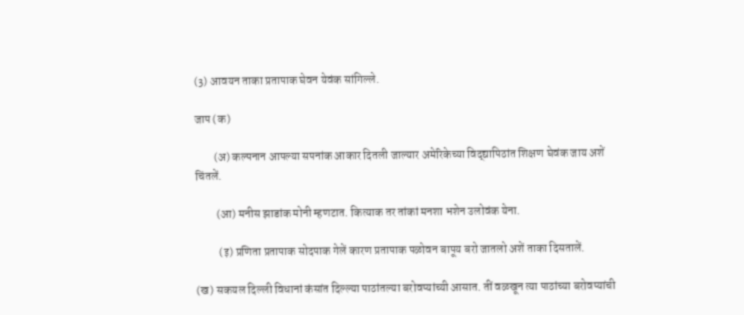(3) आवयन ताका प्रतापाक घेवन येवंक सांगिल्ले.

जाप (क)

        (अ) कल्पनान आपल्या सपनांक आकार दितली जाल्यार अमेरिकेच्या विद्द्यापिठांत शिक्षण घेवंक जाय अशें चिंतलें.

         (आ) मनीस झाडांक मोनी म्हणटात. कित्याक तर तांकां मनशा भशेन उलोवंक येना.

          (इ) प्रणिता प्रतापाक सोदपाक गेलें कारण प्रतापाक पळोवन बापूय बरो जातलो अशें ताका दिसतालें.

(ख) सकयल दिल्ली विधानां कंसांत दिल्ल्या पाठांतल्या बरोवप्यांच्यी आसात. तीं वळखून त्या पाठांच्या बरोवप्यांची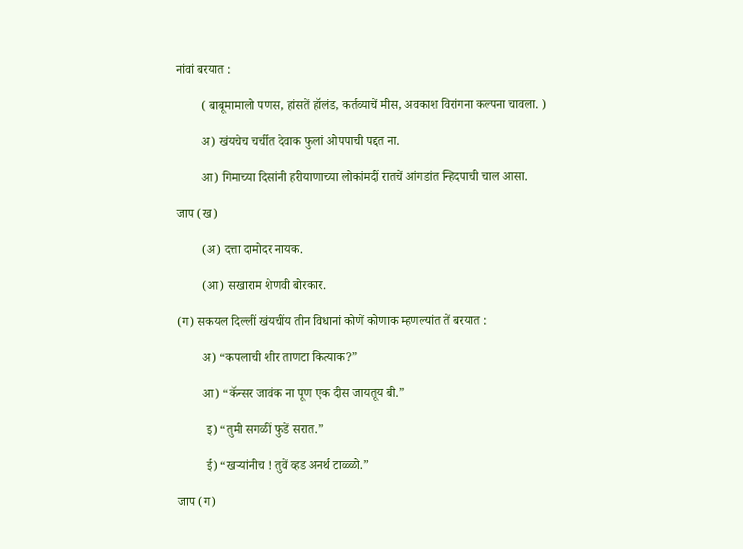नांवां बरयात :

        ( बाबूमामालो पणस, हांसतें हॉलंड, कर्तव्याचें मीस, अवकाश विरांगना कल्पना चावला. )

        अ) खंयचेच चर्चीत देवाक फुलां ओपपाची पद्दत ना.

        आ) गिमाच्या दिसांनी हरीयाणाच्या लोकांमदीं रातचें आंगडांत न्हिदपाची चाल आसा.

जाप (ख)

        (अ) दत्ता दामोदर नायक.

        (आ) सखाराम शेणवी बोरकार.

(ग) सकयल दिल्लीं खंयचींय तीन विधानां कोणें कोणाक म्हणल्यांत तें बरयात :

        अ) “कपलाची शीर ताणटा कित्याक?”

        आ) “कॅन्सर जावंक ना पूण एक दीस जायतूय बी.”

         इ) “तुमी सगळीं फुडें सरात.”

         ई) “खऱ्यांनीच ! तुवें व्हड अनर्थ टाळ्ळो.”

जाप (ग)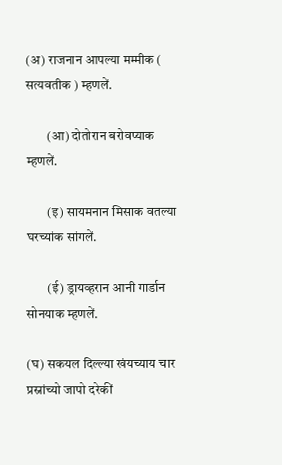(अ) राजनान आपल्या मम्मीक ( सत्यवतीक ) म्हणलें.

        (आ) दोतोरान बरोवप्याक म्हणलें.

        (इ) सायमनान मिसाक वतल्या घरच्यांक सांगलें.

        (ई) ड्रायव्हरान आनी गार्डान सोनयाक म्हणलें.

(घ) सकयल दिल्ल्या खंयच्याय चार प्रस्नांच्यो जापो दरेकीं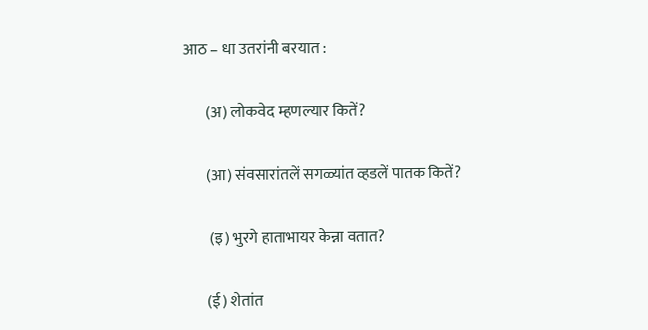आठ – धा उतरांनी बरयात :

       (अ) लोकवेद म्हणल्यार कितें?

       (आ) संवसारांतलें सगळ्यांत व्हडलें पातक कितें?

        (इ) भुरगे हाताभायर केन्ना वतात?

       (ई) शेतांत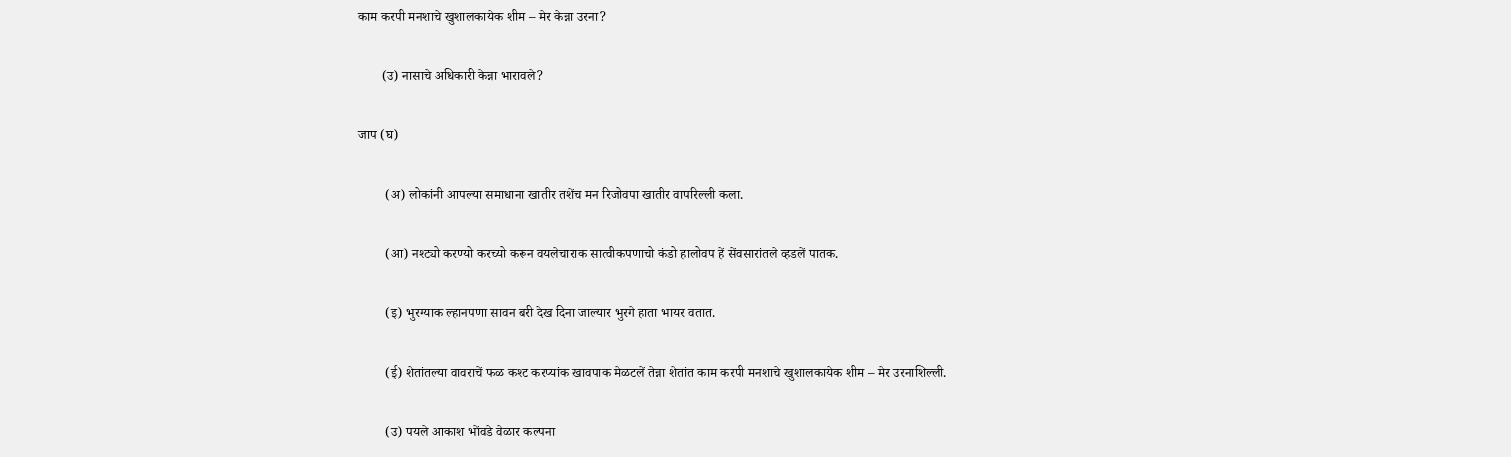काम करपी मनशाचे खुशालकायेक शीम – मेर केन्ना उरना?

       (उ) नासाचे अधिकारी केन्ना भारावले?

जाप (घ)

        (अ) लोकांनी आपल्या समाधाना खातीर तशेंच मन रिजोवपा खातीर वापरिल्ली कला.

        (आ) नश्ट्यो करण्यो करच्यो करून वयलेचाराक सात्वीकपणाचो कंडो हालोवप हें सेंवसारांतले व्हडलें पातक.

        (इ) भुरग्याक ल्हानपणा सावन बरी देख दिना जाल्यार भुरगे हाता भायर वतात.

        (ई) शेतांतल्या वावराचें फळ कश्ट करप्यांक खावपाक मेळटलें तेन्ना शेतांत काम करपी मनशाचे खुशालकायेक शीम – मेर उरनाशिल्ली.

        (उ) पयले आकाश भोंवडे वेळार कल्पना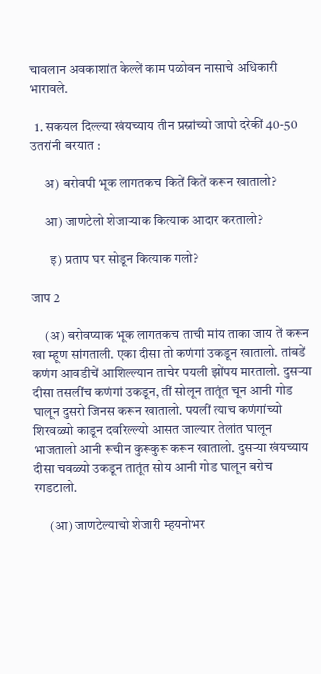चावलान अवकाशांत केल्लें काम पळोवन नासाचे अधिकारी भारावले.

  1. सकयल दिल्ल्या खंयच्याय तीन प्रस्नांच्यो जापो दरेकीं 40-50 उतरांनी बरयात :

     अ) बरोवपी भूक लागतकच कितें कितें करून खातालो?

     आ) जाणटेलो शेजाऱ्याक कित्याक आदार करतालो?

       इ) प्रताप घर सोडून कित्याक गलो?

जाप 2

     (अ) बरोवप्याक भूक लागतकच ताची मांय ताका जाय तें करून खा म्हूण सांगताली. एका दीसा तो कणंगां उकडून खातालो. तांबडें कणंग आवडीचें आशिल्ल्यान ताचेर पयली झोंपय मारतालो. दुसऱ्या दीसा तसलींच कणंगां उकडून, तीं सोलून तातूंत चून आनी गोड घालून दुसरो जिनस करून खातालो. पयलीं त्याच कणंगांच्यो शिरवळ्यो काडून दवरिल्ल्यो आसत जाल्यार तेलांत घालून भाजतालो आनी रूचीन कुरूकुरू करून खातालो. दुसऱ्या खंयच्याय दीसा चवळ्यो उकडून तातूंत सोय आनी गोड घालून बरोच रगडटालो.

      (आ) जाणटेल्याचो शेजारी म्हयनोभर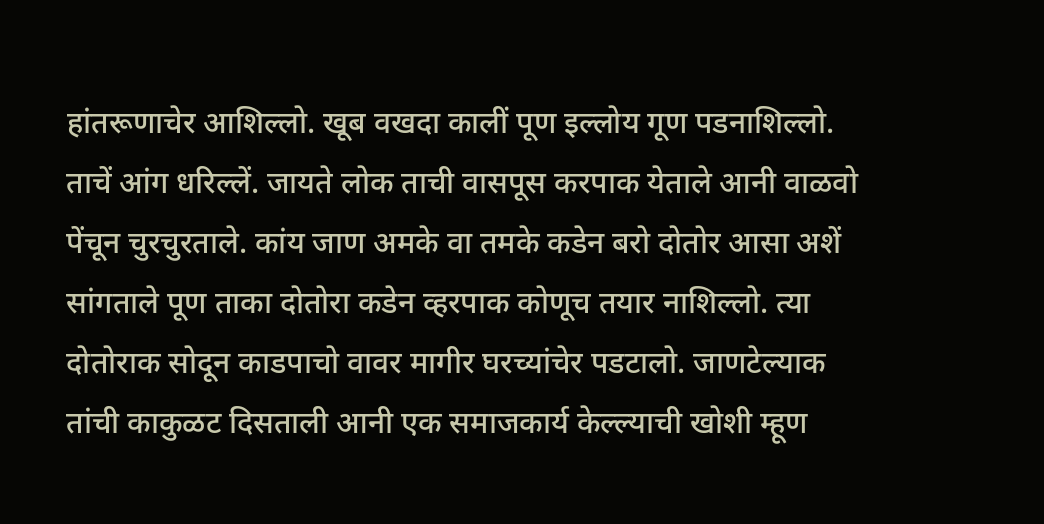हांतरूणाचेर आशिल्लो. खूब वखदा कालीं पूण इल्लोय गूण पडनाशिल्लो. ताचें आंग धरिल्लें. जायते लोक ताची वासपूस करपाक येताले आनी वाळवो पेंचून चुरचुरताले. कांय जाण अमके वा तमके कडेन बरो दोतोर आसा अशें सांगताले पूण ताका दोतोरा कडेन व्हरपाक कोणूच तयार नाशिल्लो. त्या दोतोराक सोदून काडपाचो वावर मागीर घरच्यांचेर पडटालो. जाणटेल्याक तांची काकुळट दिसताली आनी एक समाजकार्य केल्ल्याची खोशी म्हूण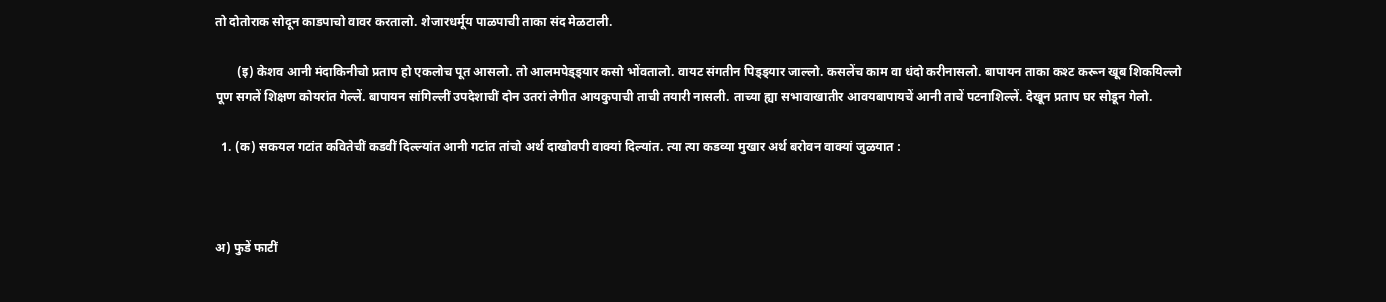तो दोतोराक सोदून काडपाचो वावर करतालो. शेजारधर्मूय पाळपाची ताका संद मेळटाली.

       (इ) केशव आनी मंदाकिनीचो प्रताप हो एकलोच पूत आसलो. तो आलमपेड्ड्यार कसो भोंवतालो. वायट संगतीन पिड्ड्यार जाल्लो. कसलेंच काम वा धंदो करीनासलो. बापायन ताका कश्ट करून खूब शिकयिल्लो पूण सगलें शिक्षण कोयरांत गेल्लें. बापायन सांगिल्लीं उपदेशाचीं दोन उतरां लेगीत आयकुपाची ताची तयारी नासली. ताच्या ह्या सभावाखातीर आवयबापायचें आनी ताचें पटनाशिल्लें. देखून प्रताप घर सोडून गेलो.

  1. (क) सकयल गटांत कवितेचीं कडवीं दिल्ल्यांत आनी गटांत तांचो अर्थ दाखोवपी वाक्यां दिल्यांत. त्या त्या कडव्या मुखार अर्थ बरोवन वाक्यां जुळयात :



अ) फुडें फाटीं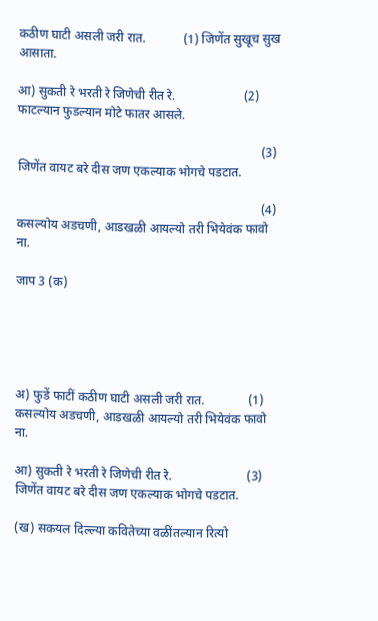कठीण घाटी असली जरी रात.            (1) जिणेंत सुखूच सुख आसाता.

आ) सुकती रे भरती रे जिणेची रीत रे.                      (2) फाटल्यान फुडल्यान मोटे फातर आसले.

                                                                              (3) जिणेंत वायट बरे दीस जण एकल्याक भोगचे पडटात.

                                                                              (4) कसल्योय अडचणी, आडखळी आयल्यो तरी भियेवंक फावो ना.

जाप 3 (क)





अ) फुडें फाटीं कठीण घाटी असली जरी रात.              (1) कसल्योय अडचणी, आडखळी आयल्यो तरी भियेवंक फावो ना.

आ) सुकती रे भरती रे जिणेची रीत रे.                        (3) जिणेंत वायट बरे दीस जण एकल्याक भोगचे पडटात.

(ख) सकयल दिल्ल्या कवितेच्या वळींतल्यान रित्यो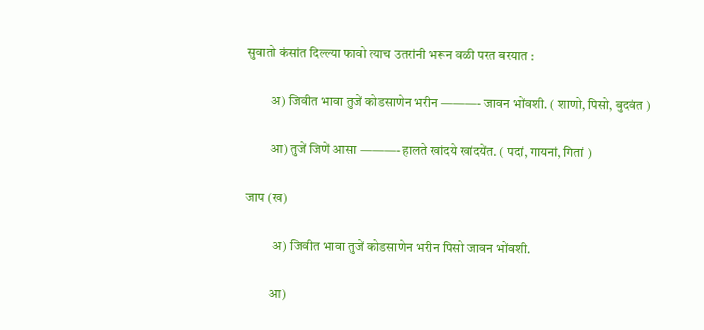सुवातो कंसांत दिल्ल्या फावो त्याच उतरांनी भरून वळी परत बरयात :

         अ) जिवीत भावा तुजें कोडसाणेन भरीन ———- जावन भोंवशी. ( शाणो, पिसो, बुदवंत )

         आ) तुजें जिणें आसा ———- हालते खांदये खांदयेंत. ( पदां, गायनां, गितां )

जाप (ख)

          अ) जिवीत भावा तुजें कोडसाणेन भरीन पिसो जावन भोंवशी.

         आ)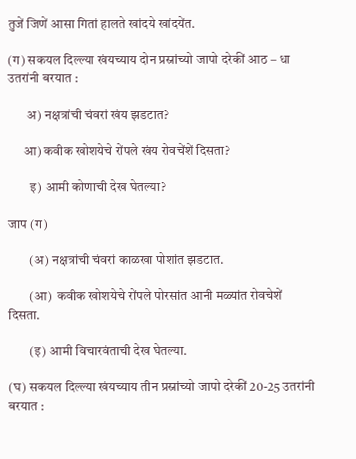तुजें जिणें आसा गितां हालते खांदये खांदयेंत.

(ग) सकयल दिल्ल्या खंयच्याय दोन प्रस्नांच्यो जापो दरेकीं आठ – धा उतरांनी बरयात :

       अ) नक्षत्रांची चंवरां खंय झडटात?

      आ) कवीक खोशयेचे रोंपले खंय रोवचेंशें दिसता?

        इ) आमी कोणाची देख घेतल्या?

जाप (ग)

        (अ) नक्षत्रांची चंवरां काळखा पोशांत झडटात.

        (आ)  कवीक खोशयेचे रोंपले पोरसांत आनी मळ्यांत रोवचेशें दिसता.

        (इ) आमी विचारवंताची देख घेतल्या.

(घ) सकयल दिल्ल्या खंयच्याय तीन प्रस्नांच्यो जापो दरेकीं 20-25 उतरांनी बरयात :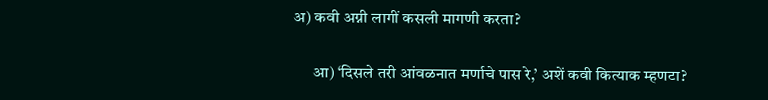अ) कवी अग्नी लागीं कसली मागणी करता?

      आ) ‘दिसले तरी आंवळनात मर्णाचे पास रे,’ अशें कवी कित्याक म्हणटा?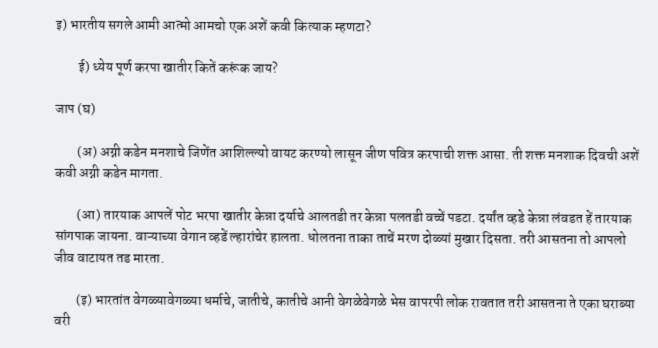इ) भारतीय सगले आमी आत्मो आमचो एक अशें कवी कित्याक म्हणटा?

        ई) ध्येय पूर्ण करपा खातीर कितें करूंक जाय?

जाप (घ)

        (अ) अग्नी कडेन मनशाचे जिणेंत आशिल्ल्यो वायट करण्यो लासून जीण पवित्र करपाची शक्त आसा. ती शक्त मनशाक दिवची अशें कवी अग्नी कडेन मागता.

        (आ) तारयाक आपलें पोट भरपा खातीर केन्ना दर्याचे आलतडी तर केन्ना पलतडी वच्चें पडटा. दर्यांत व्हडे केन्ना लंवडत हें तारयाक सांगपाक जायना. वाऱ्याच्या वेगान व्हडें ल्हारांचेर हालता. धोलतना ताका ताचें मरण दोळ्यां मुखार दिसता. तरी आसतना तो आपलो जीव वाटायत तड मारता.

        (इ) भारतांत वेगळ्यावेगळ्या धर्माचे, जातीचे, कातीचे आनी वेगळेवेगळे भेस वापरपी लोक रावतात तरी आसतना ते एका घराब्या वरी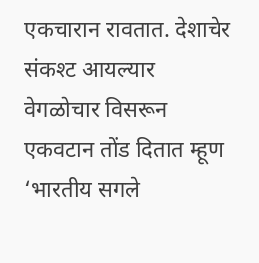एकचारान रावतात. देशाचेर संकश्ट आयल्यार वेगळोचार विसरून एकवटान तोंड दितात म्हूण ‘भारतीय सगले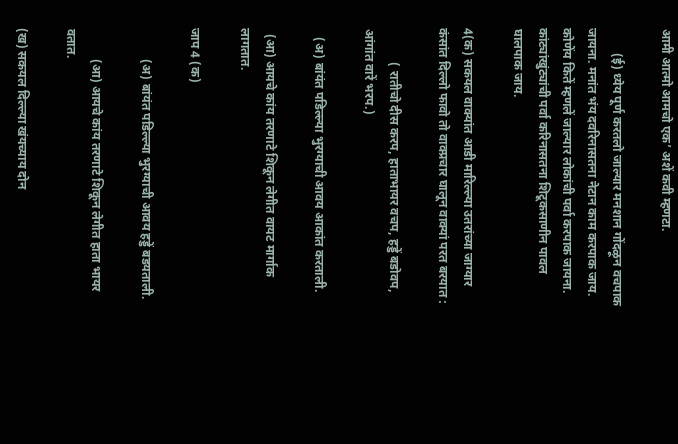आमी आत्मो आमचो एक’ अशें कवी म्हणटा.

        (ई) ध्येय पूर्ण करतलो जाल्यार मनशान गोंदऴून वचपाक जायना. मनांत भंय दवरिनासतना नेटान काम करपाक जाय. कोणेंय कितें म्हणलें जाल्यार लोकांची पर्वा करपाक जायना. कांट्यांखुंट्यांची पर्वा करिनासतना शिटूकसाणीन पावल घालपाक जाय.

4(क) सकयल वाक्यांत आडी मारिल्ल्या उतरांच्या जाग्यार कंसांत दिल्लो फावो तो वाक्प्रचार घालून वाक्यां परत बरयात :

           ( रातीचो दीस करप, हाताभायर वचप, हड्डें बडोवप, आंगांत वारें भरप.)

   (अ) बांयंत पडिल्ल्या भुरग्याची आवय आकांत करताली.

  (आ) आयचे कांय तरणाटे शिकून लेगीत वायट मार्गाक लागतात.

जाप 4 (क)

          (अ) बांयंत पडिल्ल्या भुरग्याची आवय हड्डें बडयताली.

          (आ) आयचे कांय तरणाटे शिकून लेगीत हाता भायर वतात.

(ख) सकयल दिल्ल्या खंयच्याय दोन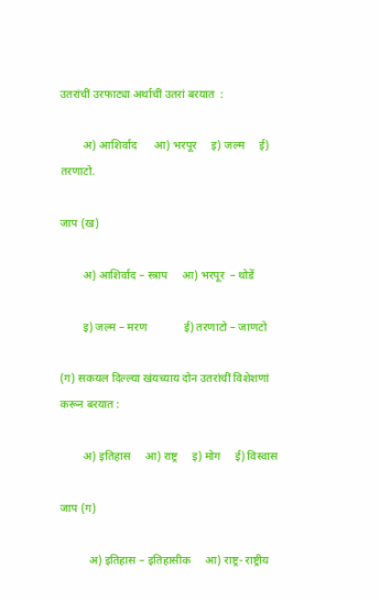उतरांचीं उरफाट्या अर्थाचीं उतरां बरयात  :

        अ) आशिर्वाद      आ) भरपूर     इ) जल्म     ई) तरणाटो.

जाप (ख)

        अ) आशिर्वाद – स्त्राप     आ) भरपूर  – थोडें

        इ) जल्म – मरण             ई) तरणाटो – जाणटो

(ग) सकयल दिल्ल्या खंयच्याय दोन उतरांचीं विशेशणां करून बरयात :

        अ) इतिहास     आ) राष्ट्र     इ) मोग     ई) विस्वास

जाप (ग)

          अ) इतिहास – इतिहासीक     आ) राष्ट्र- राष्ट्रीय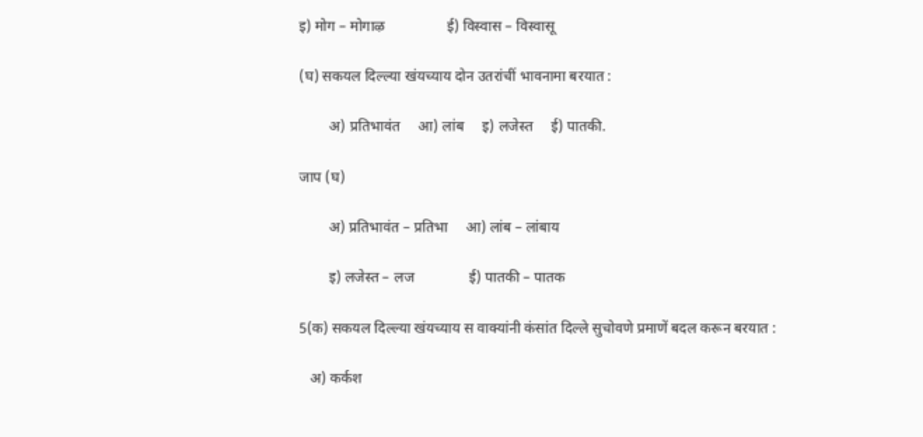इ) मोग – मोगाऴ                 ई) विस्वास – विस्वासू

(घ) सकयल दिल्ल्या खंयच्याय दोन उतरांचीं भावनामा बरयात :

        अ) प्रतिभावंत     आ) लांब     इ) लजेस्त     ई) पातकी.

जाप (घ)

        अ) प्रतिभावंत – प्रतिभा     आ) लांब – लांबाय

        इ) लजेस्त – लज               ई) पातकी – पातक

5(क) सकयल दिल्ल्या खंयच्याय स वाक्यांनी कंसांत दिल्ले सुचोवणे प्रमाणें बदल करून बरयात :

   अ) कर्कश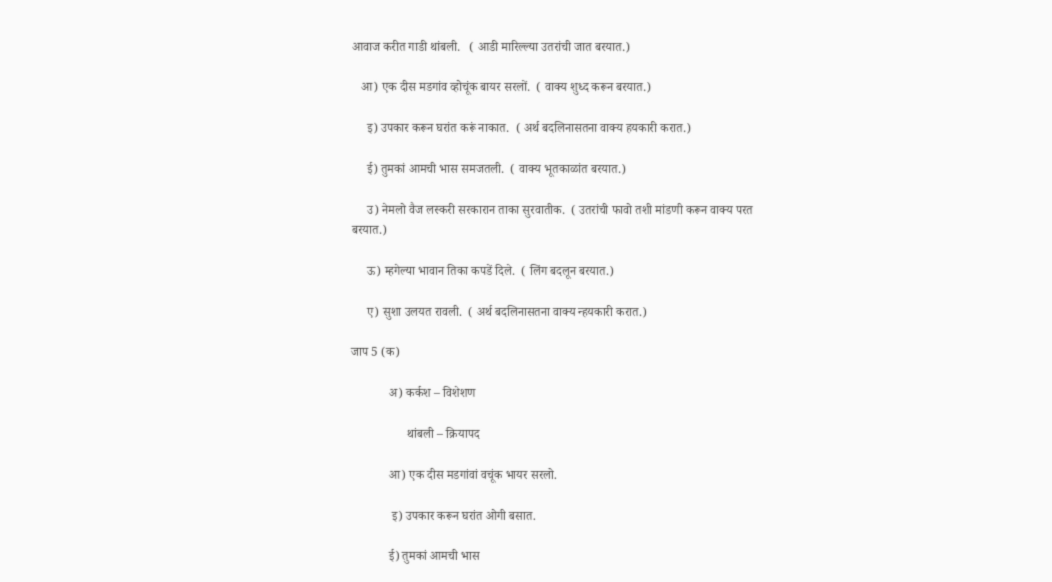आवाज करीत गाडी थांबली.   ( आडी मारिल्ल्या उतरांची जात बरयात.)

   आ) एक दीस मडगांव व्होचूंक बायर सरलों.  ( वाक्य शुध्द करून बरयात.)

     इ) उपकार करून घरांत करूं नाकात.  ( अर्थ बदलिनासतना वाक्य हयकारी करात.)

     ई) तुमकां आमची भास समजतली.  ( वाक्य भूतकाळांत बरयात.)

     उ) नेमलो वैज लस्करी सरकारान ताका सुरवातीक.  ( उतरांची फावो तशी मांडणी करून वाक्य परत बरयात.)

     ऊ) म्हगेल्या भावान तिका कपडें दिले.  ( लिंग बदलून बरयात.)

     ए) सुशा उलयत रावली.  ( अर्थ बदलिनासतना वाक्य न्हयकारी करात.)

जाप 5 (क)

            अ) कर्कश – विशेशण

                  थांबली – क्रियापद

            आ) एक दीस मडगांवां वचूंक भायर सरलो.

             इ) उपकार करून घरांत ओगी बसात.

            ई) तुमकां आमची भास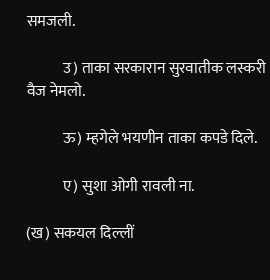समजली.

            उ) ताका सरकारान सुरवातीक लस्करी वैज नेमलो.

            ऊ) म्हगेले भयणीन ताका कपडे दिले.

            ए) सुशा ओगी रावली ना.

(ख) सकयल दिल्लीं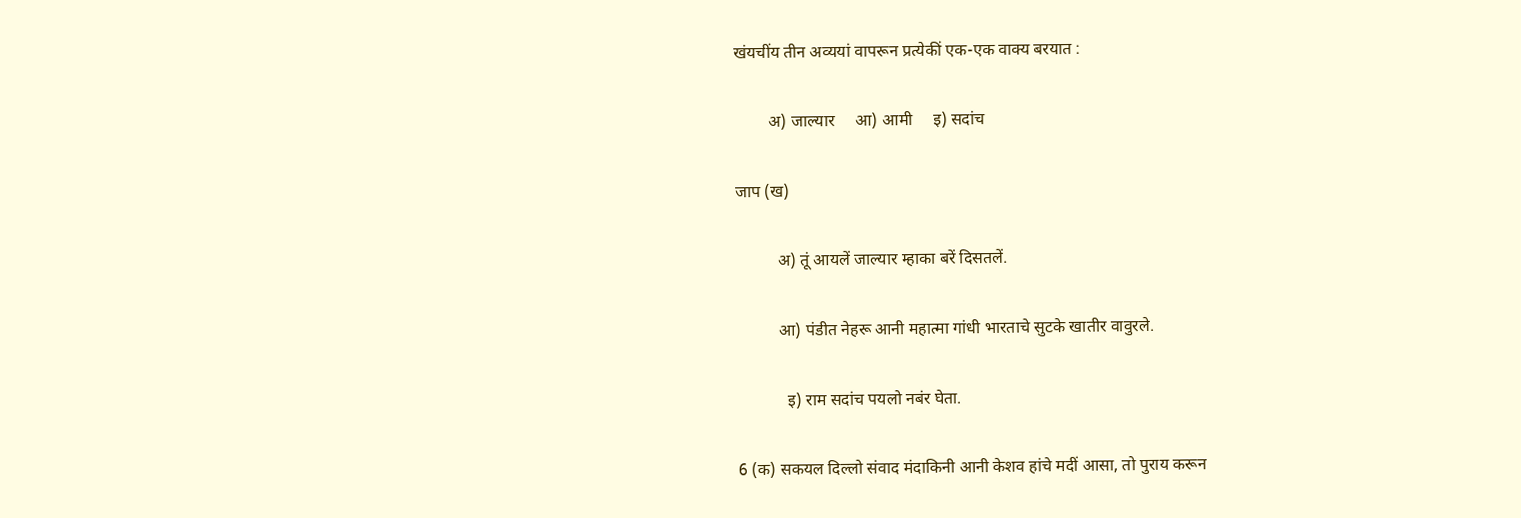खंयचींय तीन अव्ययां वापरून प्रत्येकीं एक-एक वाक्य बरयात :

        अ) जाल्यार     आ) आमी     इ) सदांच

जाप (ख)

          अ) तूं आयलें जाल्यार म्हाका बरें दिसतलें.

          आ) पंडीत नेहरू आनी महात्मा गांधी भारताचे सुटके खातीर वावुरले.

            इ) राम सदांच पयलो नबंर घेता.

6 (क) सकयल दिल्लो संवाद मंदाकिनी आनी केशव हांचे मदीं आसा, तो पुराय करून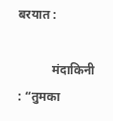बरयात :

           मंदाकिनी : “तुमका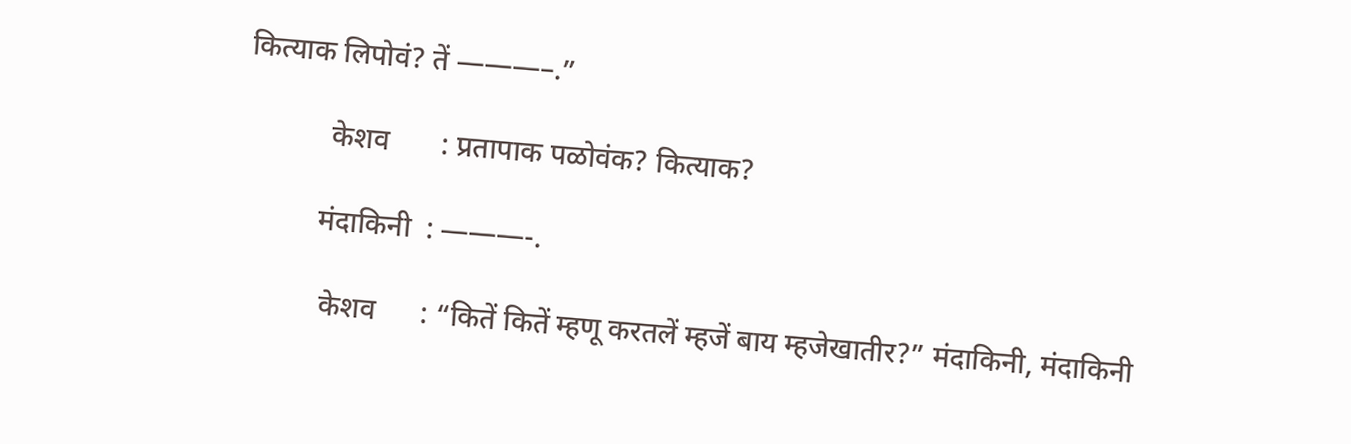कित्याक लिपोवं? तें ———–.”

            केशव       : प्रतापाक पळोवंक? कित्याक?

           मंदाकिनी  : ———-.

            केशव      : “कितें कितें म्हणू करतलें म्हजें बाय म्हजेखातीर?” मंदाकिनी, मंदाकिनी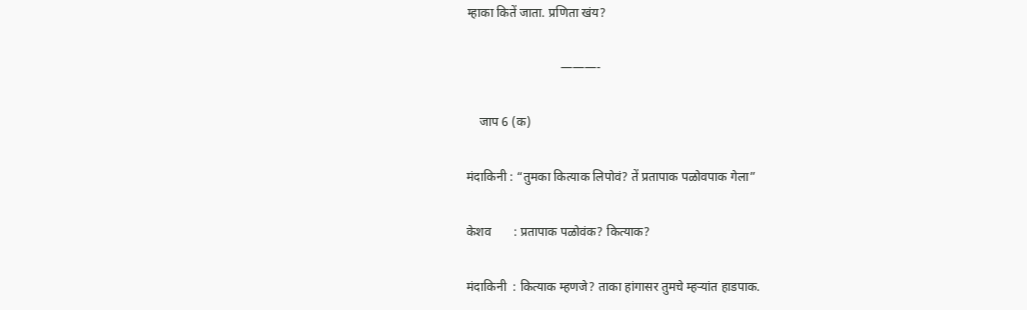म्हाका कितें जाता. प्रणिता खंय?

                              ———-

    जाप 6 (क)

मंदाकिनी : “तुमका कित्याक लिपोवं? तें प्रतापाक पळोवपाक गेला”

केशव       : प्रतापाक पळोवंक? कित्याक?

मंदाकिनी  : कित्याक म्हणजे? ताका हांगासर तुमचे म्हऱ्यांत हाडपाक.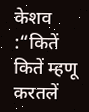केशव :“कितें कितें म्हणू करतलें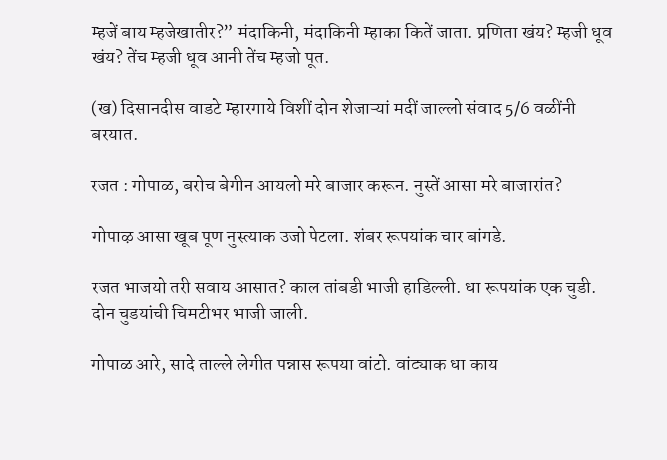म्हजें बाय म्हजेखातीर?” मंदाकिनी, मंदाकिनी म्हाका कितें जाता. प्रणिता खंय? म्हजी धूव  खंय? तेंच म्हजी धूव आनी तेंच म्हजो पूत.

(ख) दिसानदीस वाडटे म्हारगाये विशीं दोन शेजाऱ्यां मदीं जाल्लो संवाद 5/6 वळींनी बरयात.

रजत : गोपाळ, बरोच बेगीन आयलो मरे बाजार करून. नुस्तें आसा मरे बाजारांत?

गोपाऴ आसा खूब पूण नुस्त्याक उजो पेटला. शंबर रूपयांक चार बांगडे.

रजत भाजयो तरी सवाय आसात? काल तांबडी भाजी हाडिल्ली. धा रूपयांक एक चुडी. दोन चुडयांची चिमटीभर भाजी जाली.

गोपाळ आरे, सादे ताल्ले लेगीत पन्नास रूपया वांटो. वांट्याक धा काय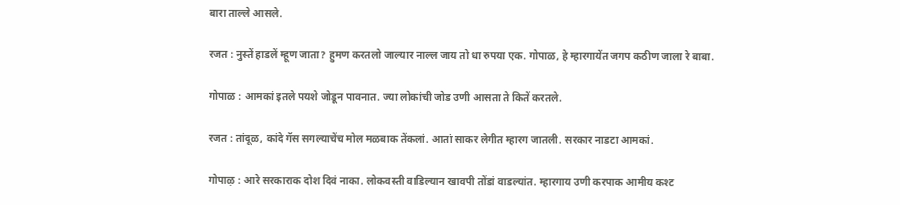बारा ताल्ले आसले.

रजत : नुस्तें हाडलें म्हूण जाता? हुमण करतलो जाल्यार नाल्ल जाय तो धा रुपया एक. गोपाळ, हे म्हारगायेंत जगप कठीण जाला रे बाबा.

गोपाळ : आमकां इतले पयशे जोडून पावनात. ज्या लोकांची जोड उणी आसता ते कितें करतले.

रजत : तांदूळ, कांदे गॅस सगल्याचेंच मोल मळबाक तेंकलां. आतां साकर लेगीत म्हारग जातली. सरकार नाडटा आमकां.

गोपाऴ : आरे सरकाराक दोश दिवं नाका. लोकवस्ती वाडिल्यान खावपी तोंडां वाडल्यांत. म्हारगाय उणी करपाक आमीय कश्ट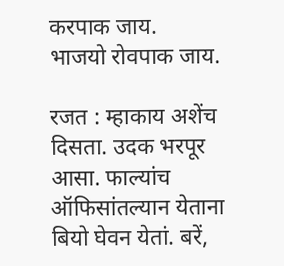करपाक जाय.                भाजयो रोवपाक जाय.

रजत : म्हाकाय अशेंच दिसता. उदक भरपूर आसा. फाल्यांच ऑफिसांतल्यान येताना बियो घेवन येतां. बरें,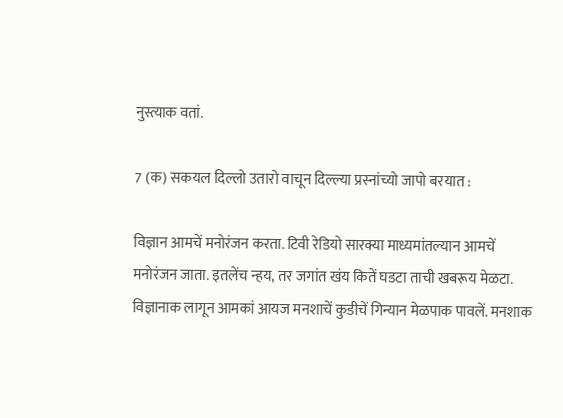नुस्त्याक वतां.

7 (क) सकयल दिल्लो उतारो वाचून दिल्ल्या प्रस्नांच्यो जापो बरयात :

विज्ञान आमचें मनोरंजन करता. टिवी रेडियो सारक्या माध्यमांतल्यान आमचें मनोरंजन जाता. इतलेंच न्हय, तर जगांत खंय कितें घडटा ताची खबरूय मेळटा. विज्ञानाक लागून आमकां आयज मनशाचें कुडीचें गिन्यान मेळपाक पावलें. मनशाक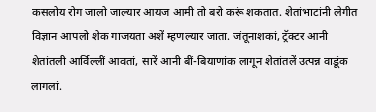कसलोय रोग जालो जाल्यार आयज आमी तो बरो करूं शकतात. शेतांभाटांनी लेगीत विज्ञान आपलो शेक गाजयता अशें म्हणल्यार जाता. जंतूनाशकां, ट्रॅक्टर आनी शेतांतली आर्विल्लीं आवतां, सारें आनी बीं-बियाणांक लागून शेतांतलें उत्पन्न वाडूंक लागलां.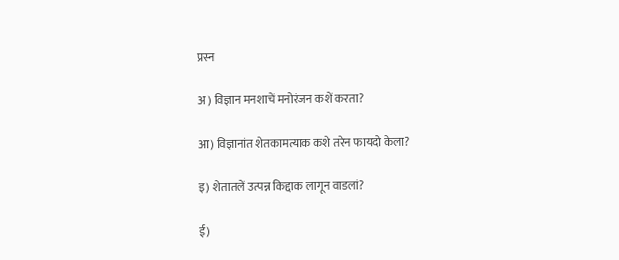प्रस्न

अ) विज्ञान मनशाचें मनोरंजन कशें करता?

आ) विज्ञानांत शेतकामत्याक कशे तरेन फायदो केला?

इ) शेतातलें उत्पन्न किद्दाक लागून वाडलां?

ई)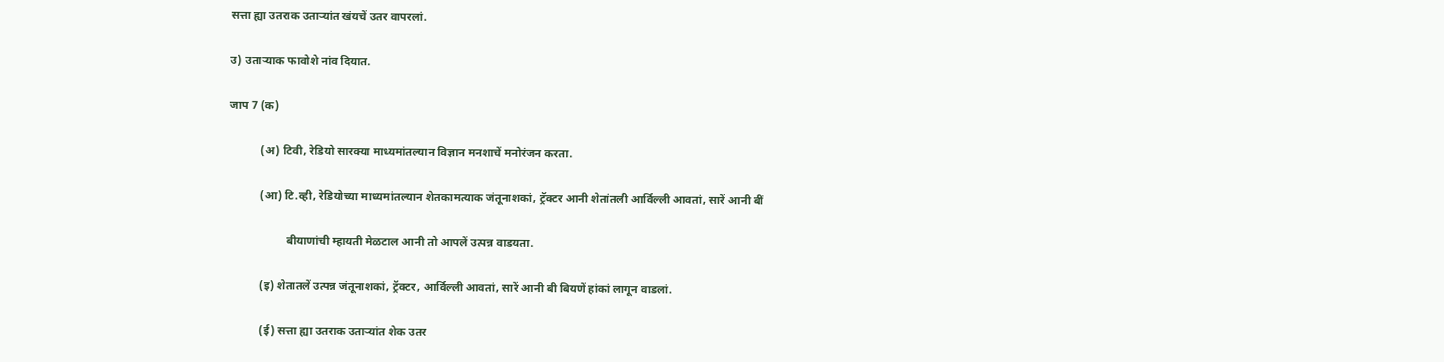सत्ता ह्या उतराक उताऱ्यांत खंयचें उतर वापरलां.

उ) उताऱ्याक फावोशे नांव दियात.

जाप 7 (क)

           (अ) टिवी, रेडियो सारक्या माध्यमांतल्यान विज्ञान मनशाचें मनोरंजन करता.

           (आ) टि.व्ही, रेडियोच्या माध्यमांतल्यान शेतकामत्याक जंतूनाशकां, ट्रॅक्टर आनी शेतांतली आर्विल्ली आवतां, सारें आनी बीं

                    बीयाणांची म्हायती मेळटाल आनी तो आपलें उत्पन्न वाडयता.

           (इ) शेतातलें उत्पन्न जंतूनाशकां, ट्रॅक्टर, आर्विल्ली आवतां, सारें आनी बी बियणें हांकां लागून वाडलां.

           (ई) सत्ता ह्या उतराक उताऱ्यांत शेक उतर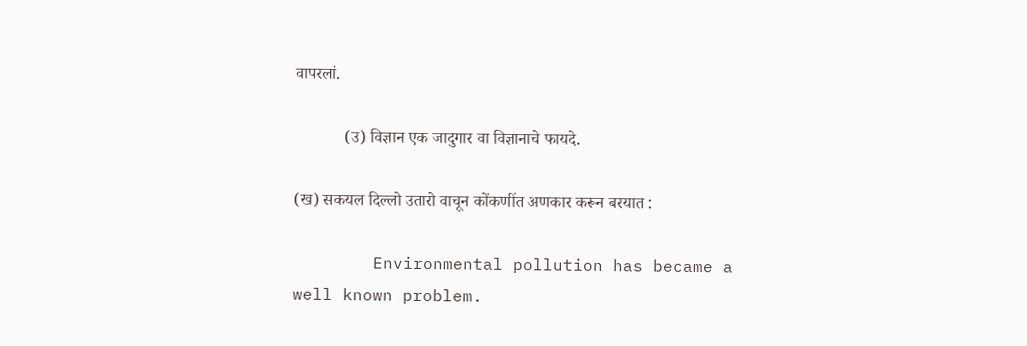वापरलां.

            (उ) विज्ञान एक जादुगार वा विज्ञानाचे फायदे.

(ख) सकयल दिल्लो उतारो वाचून कोंकणींत अणकार करून बरयात :

        Environmental pollution has became a well known problem.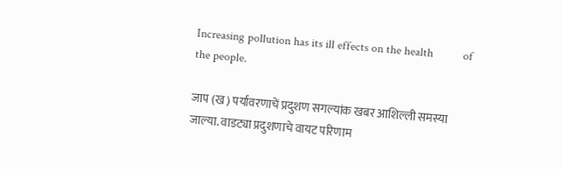Increasing pollution has its ill effects on the health          of the people.

जाप (ख) पर्यावरणाचें प्रदुशण सगल्यांक खबर आशिल्ली समस्या जाल्या. वाडट्या प्रदुशणाचे वायट परिणाम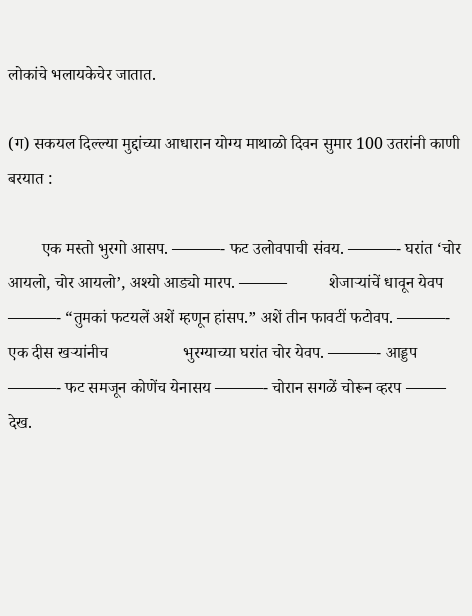लोकांचे भलायकेचेर जातात.

(ग) सकयल दिल्ल्या मुद्दांच्या आधारान योग्य माथाळो दिवन सुमार 100 उतरांनी काणी बरयात :

        एक मस्तो भुरगो आसप. ———- फट उलोवपाची संवय. ———- घरांत ‘चोर आयलो, चोर आयलो’, अश्यो आड्यो मारप. ———          शेजाऱ्यांचें धावून येवप ———- “तुमकां फटयलें अशें म्हणून हांसप.” अशें तीन फावटीं फटोवप. ———- एक दीस खऱ्यांनीच                  भुरग्याच्या घरांत चोर येवप. ———- आड्डप ———- फट समजून कोणेंच येनासय ———- चोरान सगळें चोरून व्हरप ——–          देख.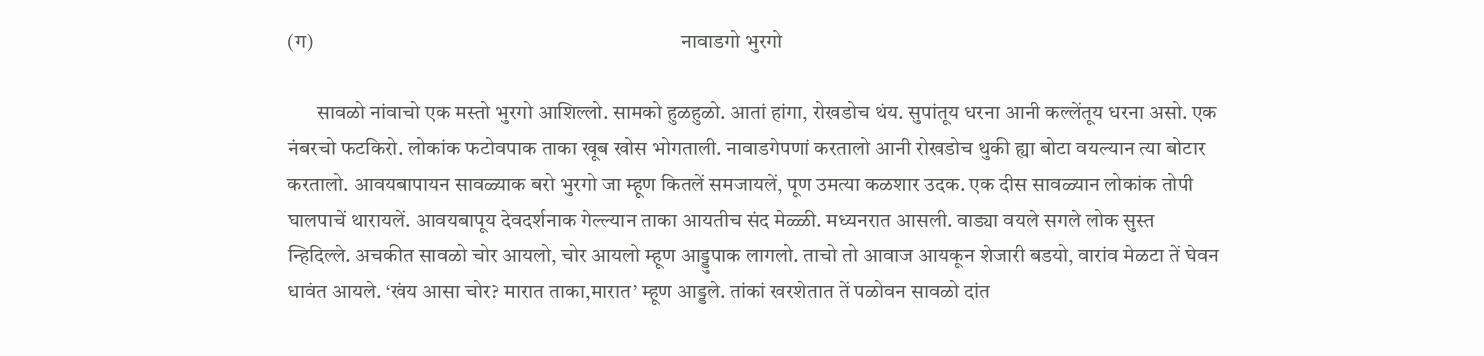(ग)                                                                                        नावाडगो भुरगो

       सावळो नांवाचो एक मस्तो भुरगो आशिल्लो. सामको हुळहुळो. आतां हांगा, रोखडोच थंय. सुपांतूय धरना आनी कल्लेंतूय धरना असो. एक नंबरचो फटकिरो. लोकांक फटोवपाक ताका खूब खोस भोगताली. नावाडगेपणां करतालो आनी रोखडोच थुकी ह्या बोटा वयल्यान त्या बोटार करतालो. आवयबापायन सावळ्याक बरो भुरगो जा म्हूण कितलें समजायलें, पूण उमत्या कळशार उदक. एक दीस सावळ्यान लोकांक तोपी घालपाचें थारायलें. आवयबापूय देवदर्शनाक गेल्ल्यान ताका आयतीच संद मेळ्ळी. मध्यनरात आसली. वाड्या वयले सगले लोक सुस्त न्हिदिल्ले. अचकीत सावळो चोर आयलो, चोर आयलो म्हूण आड्डुपाक लागलो. ताचो तो आवाज आयकून शेजारी बडयो, वारांव मेळटा तें घेवन धावंत आयले. ‘खंय आसा चोर? मारात ताका,मारात’ म्हूण आड्डले. तांकां खरशेतात तें पळोवन सावळो दांत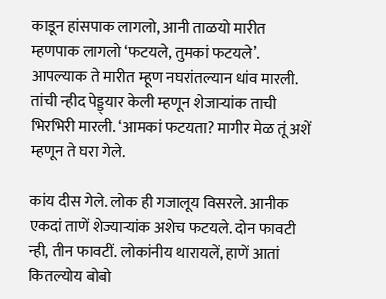काडून हांसपाक लागलो, आनी ताळयो मारीत म्हणपाक लागलो ‘फटयले, तुमकां फटयले’. आपल्याक ते मारीत म्हूण नघरांतल्यान धांव मारली. तांची न्हीद पेड्ड्यार केली म्हणून शेजाऱ्यांक ताची भिरभिरी मारली. ‘आमकां फटयता? मागीर मेळ तूं अशें म्हणून ते घरा गेले.

कांय दीस गेले. लोक ही गजालूय विसरले. आनीक एकदां ताणें शेज्याऱ्यांक अशेच फटयले. दोन फावटी न्ही, तीन फावटीं. लोकांनीय थारायलें, हाणें आतां कितल्योय बोबो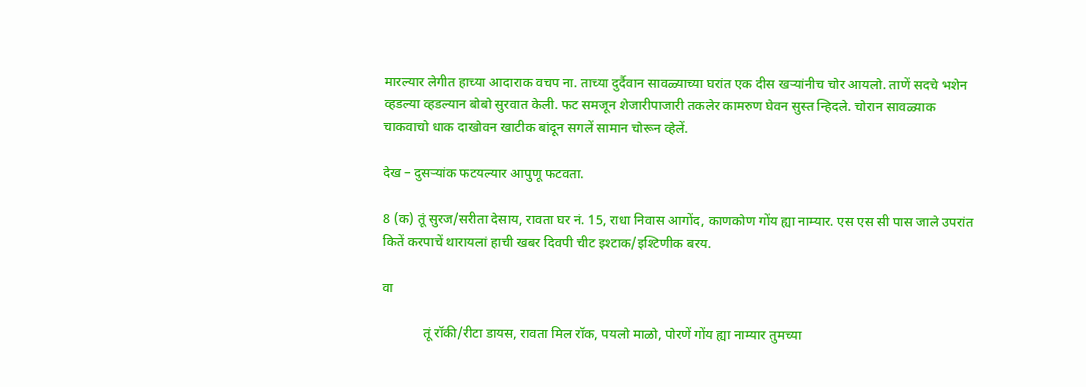मारल्यार लेगीत हाच्या आदाराक वचप ना. ताच्या दुर्दैवान सावळ्याच्या घरांत एक दीस खऱ्यांनीच चोर आयलो. ताणें सदचे भशेन व्हडल्या व्हडल्यान बोबो सुरवात केली. फट समजून शेजारीपाजारी तकलेर कामरुण घेवन सुस्त न्हिदले. चोरान सावळ्याक चाकवाचो धाक दाखोवन खाटीक बांदून सगलें सामान चोरून व्हेलें.

देख – दुसऱ्यांक फटयल्यार आपुणू फटवता.

8 (क) तूं सुरज/सरीता देसाय, रावता घर नं. 15, राधा निवास आगोंद, काणकोण गोंय ह्या नाम्यार. एस एस सी पास जाले उपरांत कितें करपाचें थारायलां हाची खबर दिवपी चीट इश्टाक/इश्टिणीक बरय.

वा

            तूं रॉकी/रीटा डायस, रावता मिल रॉक, पयलो माळो, पोरणें गोंय ह्या नाम्यार तुमच्या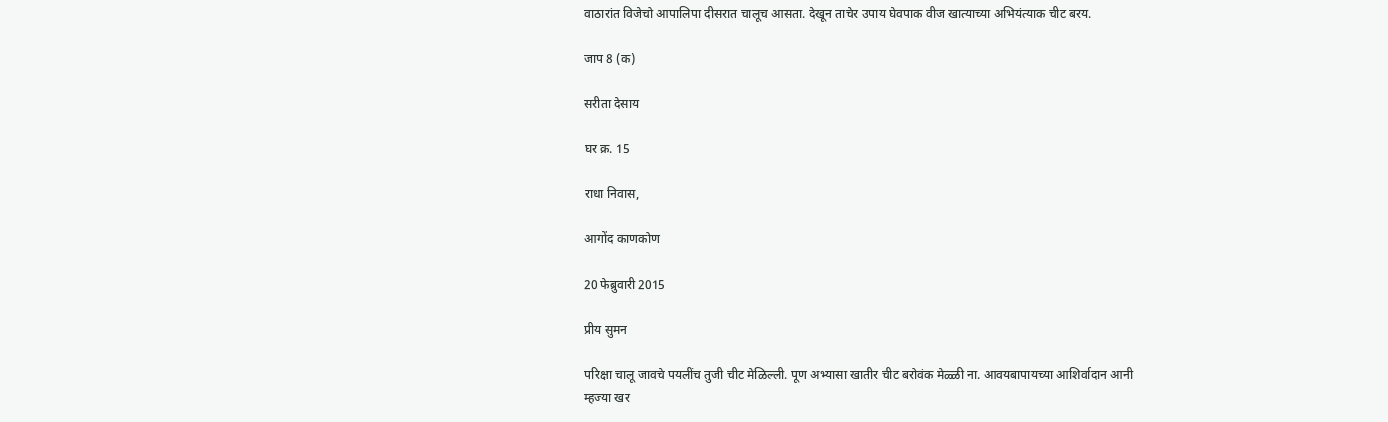वाठारांत विजेचो आपालिपा दीसरात चालूच आसता. देखून ताचेर उपाय घेवपाक वीज खात्याच्या अभियंत्याक चीट बरय.

जाप 8 (क)

सरीता देसाय

घर क्र. 15

राधा निवास,

आगोंद काणकोण

20 फेब्रुवारी 2015

प्रीय सुमन

परिक्षा चालू जावचे पयलींच तुजी चीट मेळिल्ली. पूण अभ्यासा खातीर चीट बरोवंक मेळ्ळी ना. आवयबापायच्या आशिर्वादान आनी म्हज्या खर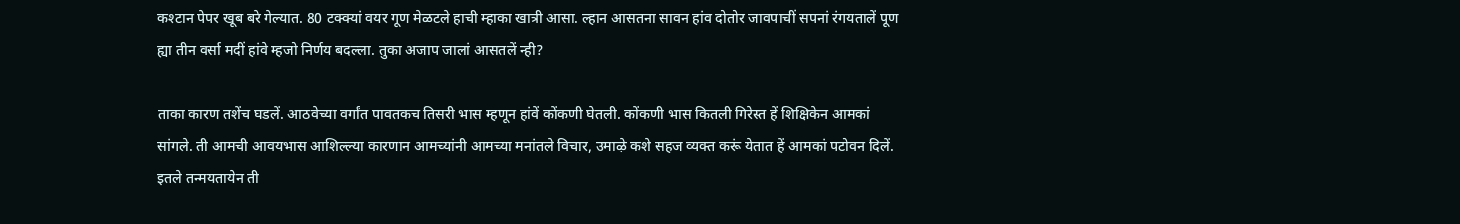कश्टान पेपर खूब बरे गेल्यात. 80 टक्क्यां वयर गूण मेळटले हाची म्हाका खात्री आसा. ल्हान आसतना सावन हांव दोतोर जावपाचीं सपनां रंगयतालें पूण ह्या तीन वर्सा मदीं हांवे म्हजो निर्णय बदल्ला. तुका अजाप जालां आसतलें न्ही?

ताका कारण तशेंच घडलें. आठवेच्या वर्गांत पावतकच तिसरी भास म्हणून हांवें कोंकणी घेतली. कोंकणी भास कितली गिरेस्त हें शिक्षिकेन आमकां सांगले. ती आमची आवयभास आशिल्ल्या कारणान आमच्यांनी आमच्या मनांतले विचार, उमाऴे कशे सहज व्यक्त करूं येतात हें आमकां पटोवन दिलें. इतले तन्मयतायेन ती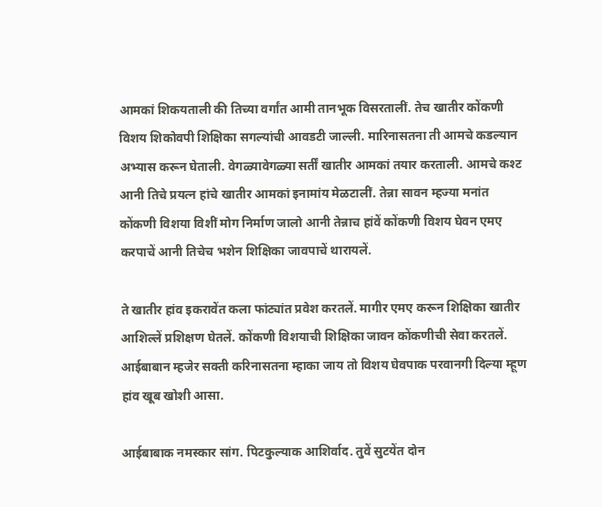आमकां शिकयताली की तिच्या वर्गांत आमी तानभूक विसरतालीं. तेच खातीर कोंकणी विशय शिकोवपी शिक्षिका सगल्यांची आवडटी जाल्ली. मारिनासतना ती आमचे कडल्यान अभ्यास करून घेताली. वेगळ्यावेगळ्या सर्तीं खातीर आमकां तयार करताली. आमचे कश्ट आनी तिचे प्रयत्न हांचे खातीर आमकां इनामांय मेळटालीं. तेन्ना सावन म्हज्या मनांत कोंकणी विशया विशीं मोग निर्माण जालो आनी तेन्नाच हांवें कोंकणी विशय घेवन एमए करपाचें आनी तिचेच भशेन शिक्षिका जावपाचें थारायलें.

ते खातीर हांव इकरावेंत कला फांट्यांत प्रवेश करतलें. मागीर एमए करून शिक्षिका खातीर आशिल्लें प्रशिक्षण घेतलें. कोंकणी विशयाची शिक्षिका जावन कोंकणीची सेवा करतलें. आईबाबान म्हजेर सक्ती करिनासतना म्हाका जाय तो विशय घेवपाक परवानगी दिल्या म्हूण हांव खूब खोशी आसा.

आईबाबाक नमस्कार सांग. पिटकुल्याक आशिर्वाद. तुवें सुटयेंत दोन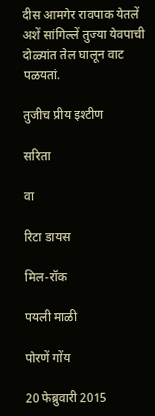दीस आमगेर रावपाक येतलें अशें सांगिल्लें तुज्या येवपाची दोळ्यांत तेल घालून वाट पळयतां.

तुजीच प्रीय इश्टीण

सरिता

वा

रिटा डायस

मिल-रॉक

पयली माळी

पोरणें गोंय

20 फेब्रुवारी 2015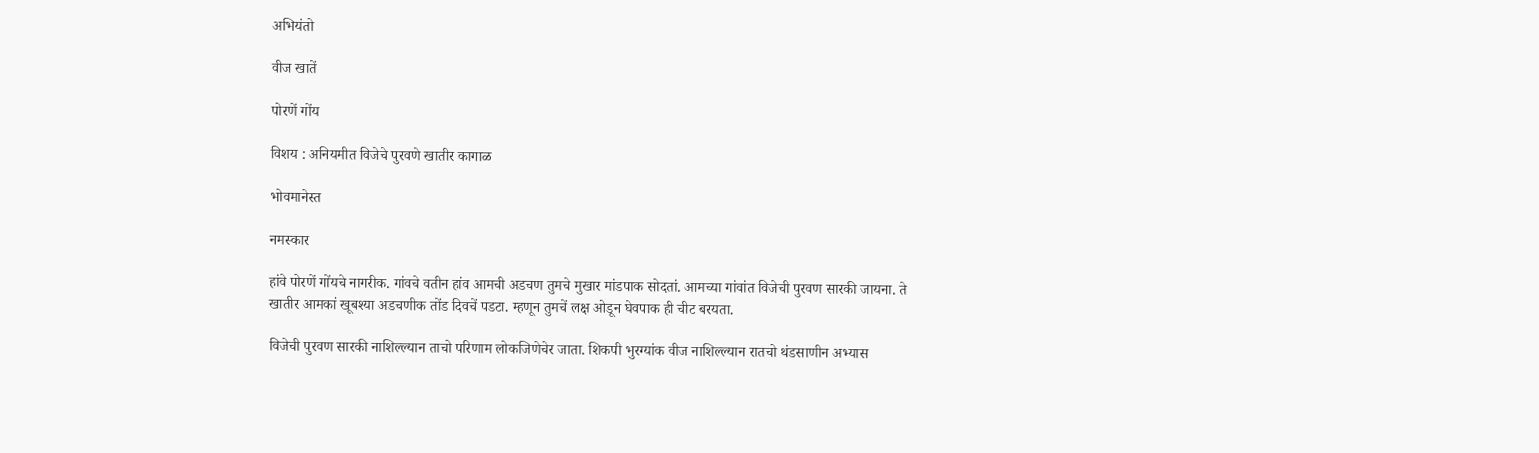अभियंतो

वीज खातें

पोरणें गोंय

विशय : अनियमीत विजेचे पुरवणे खातीर कागाळ

भोवमानेस्त

नमस्कार

हांवे पोरणें गोंयचे नागरीक. गांवचे वतीन हांव आमची अडचण तुमचे मुखार मांडपाक सोदतां. आमच्या गांवांत विजेची पुरवण सारकी जायना. ते खातीर आमकां खूबश्या अडचणीक तोंड दिवचें पडटा. म्हणून तुमचें लक्ष ओडून घेवपाक ही चीट बरयता.

विजेची पुरवण सारकी नाशिल्ल्यान ताचो परिणाम लोकजिणेचेर जाता. शिकपी भुरग्यांक वीज नाशिल्ल्यान रातचो थंडसाणीन अभ्यास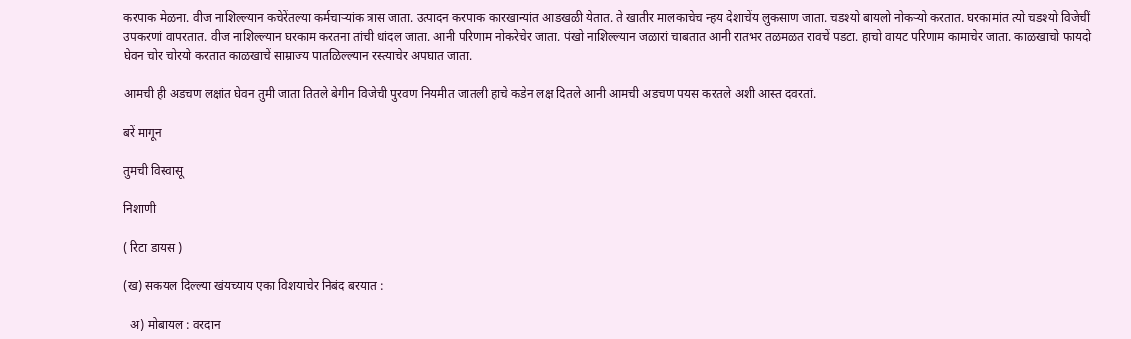करपाक मेळना. वीज नाशिल्ल्यान कचेरेंतल्या कर्मचाऱ्यांक त्रास जाता. उत्पादन करपाक कारखान्यांत आडखळी येतात. ते खातीर मालकाचेच न्हय देशाचेंय लुकसाण जाता. चडश्यो बायलो नोकऱ्यो करतात. घरकामांत त्यो चडश्यो विजेचीं उपकरणां वापरतात. वीज नाशिल्ल्यान घरकाम करतना तांची धांदल जाता. आनी परिणाम नोकरेचेर जाता. पंखो नाशिल्ल्यान जळारां चाबतात आनी रातभर तळमळत रावचें पडटा. हाचो वायट परिणाम कामाचेर जाता. काळखाचो फायदो घेवन चोर चोरयो करतात काळखाचें साम्राज्य पातळिल्ल्यान रस्त्याचेर अपघात जाता.

आमची ही अडचण लक्षांत घेवन तुमी जाता तितले बेगीन विजेची पुरवण नियमीत जातली हाचे कडेन लक्ष दितले आनी आमची अडचण पयस करतले अशी आस्त दवरतां.

बरें मागून

तुमची विस्वासू

निशाणी

( रिटा डायस )

(ख) सकयल दिल्ल्या खंयच्याय एका विशयाचेर निबंद बरयात :

  अ) मोबायल : वरदान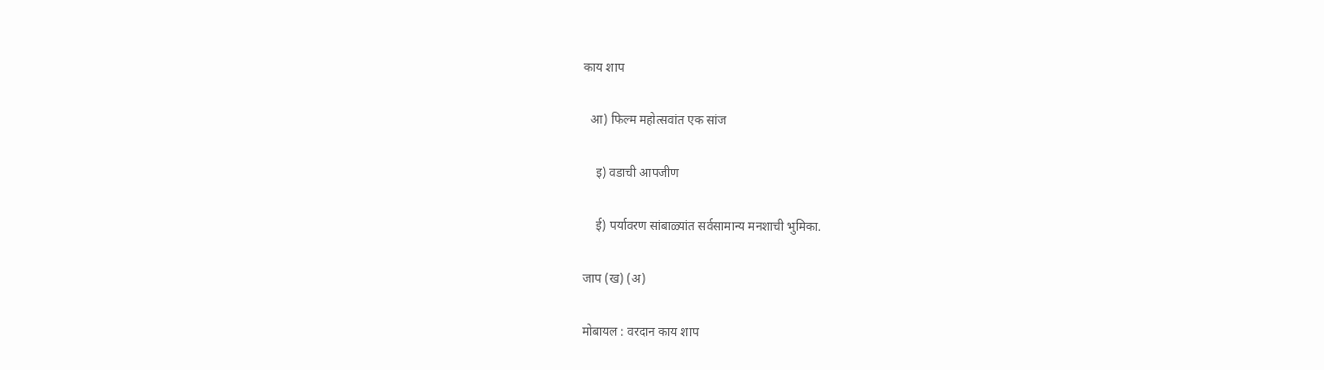काय शाप

  आ) फिल्म महोत्सवांत एक सांज

    इ) वडाची आपजीण

    ई) पर्यावरण सांबाळ्यांत सर्वसामान्य मनशाची भुमिका.

जाप (ख) (अ)

मोबायल : वरदान काय शाप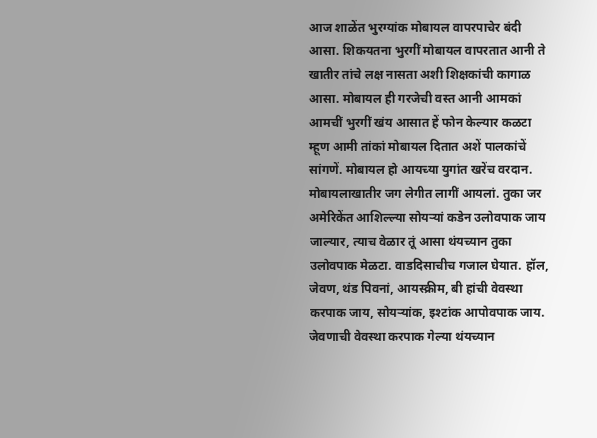आज शाळेंत भुरग्यांक मोबायल वापरपाचेर बंदी आसा. शिकयतना भुरगीं मोबायल वापरतात आनी ते खातीर तांचे लक्ष नासता अशी शिक्षकांची कागाळ आसा. मोबायल ही गरजेची वस्त आनी आमकां आमचीं भुरगीं खंय आसात हें फोन केल्यार कळटा म्हूण आमी तांकां मोबायल दितात अशें पालकांचें सांगणें. मोबायल हो आयच्या युगांत खरेंच वरदान. मोबायलाखातीर जग लेगीत लागीं आयलां. तुका जर अमेरिकेंत आशिल्ल्या सोयऱ्यां कडेन उलोवपाक जाय जाल्यार, त्याच वेळार तूं आसा थंयच्यान तुका उलोवपाक मेळटा. वाडदिसाचीच गजाल घेयात. हॉल, जेवण, थंड पिवनां, आयस्क्रीम, बी हांची वेवस्था करपाक जाय, सोयऱ्यांक, इश्टांक आपोवपाक जाय. जेवणाची वेवस्था करपाक गेल्या थंयच्यान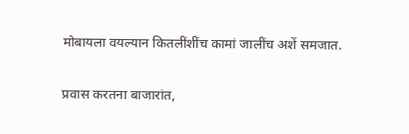मोबायला वयल्यान कितलींशींच कामां जालींच अशें समजात.

प्रवास करतना बाजारांत,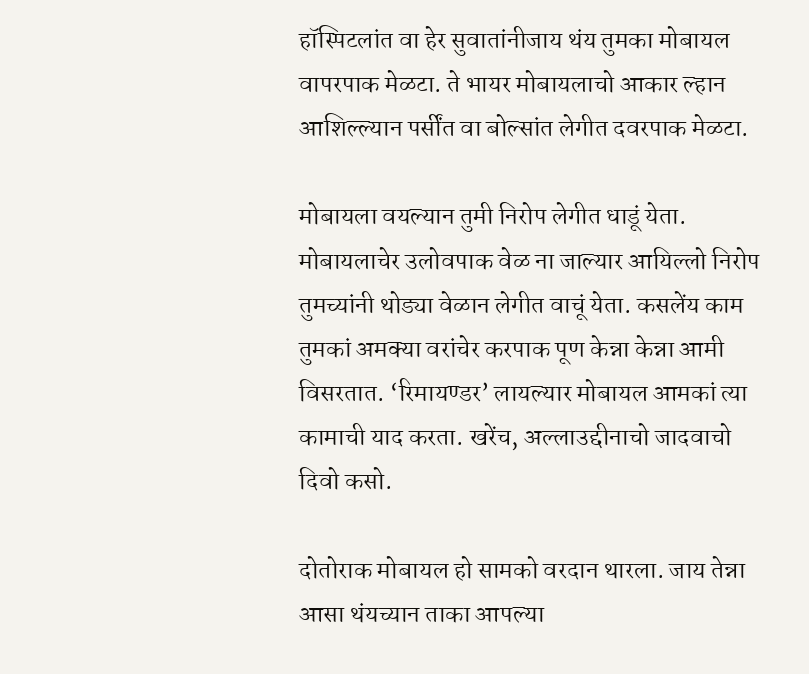हॉस्पिटलांत वा हेर सुवातांनीजाय थंय तुमका मोबायल वापरपाक मेळटा. ते भायर मोबायलाचो आकार ल्हान आशिल्ल्यान पर्सींत वा बोल्सांत लेगीत दवरपाक मेळटा.

मोबायला वयल्यान तुमी निरोप लेगीत धाडूं येता. मोबायलाचेर उलोवपाक वेळ ना जाल्यार आयिल्लो निरोप तुमच्यांनी थोड्या वेळान लेगीत वाचूं येता. कसलेंय काम तुमकां अमक्या वरांचेर करपाक पूण केन्ना केन्ना आमी विसरतात. ‘रिमायण्डर’ लायल्यार मोबायल आमकां त्या कामाची याद करता. खरेंच, अल्लाउद्दीनाचो जादवाचो दिवो कसो.

दोतोराक मोबायल हो सामको वरदान थारला. जाय तेन्ना आसा थंयच्यान ताका आपल्या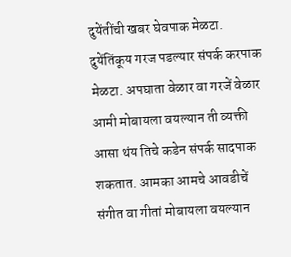दुयेंतींची खबर घेवपाक मेळटा. दुयेंतिंकूय गरज पडल्यार संपर्क करपाक मेळटा. अपघाता वेळार वा गरजें वेळार आमी मोबायला वयल्यान ती व्यक्ती आसा थंय तिचे कडेन संपर्क सादपाक शकतात. आमका आमचे आवडीचें संगीत वा गीतां मोबायला वयल्यान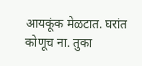आयकूंक मेळटात. घरांत कोणूच ना. तुका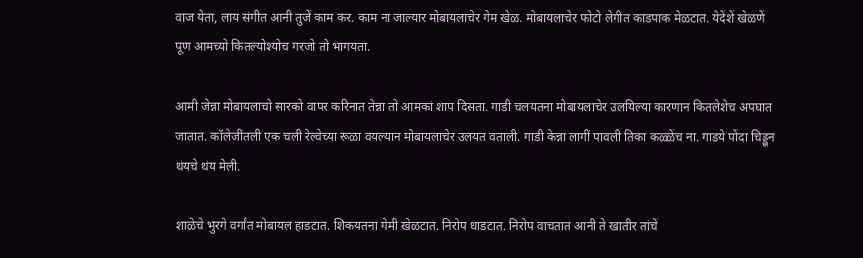वाज येता, लाय संगीत आनी तुजें काम कर. काम ना जाल्यार मोबायलाचेर गेम खेळ. मोबायलाचेर फोटो लेगीत काडपाक मेळटात. येदेंशें खेळणें पूण आमच्यो कितल्योश्योच गरजो तो भागयता.

आमी जेन्ना मोबायलाचो सारको वापर करिनात तेन्ना तो आमकां शाप दिसता. गाडी चलयतना मोबायलाचेर उलयिल्या कारणान कितलेशेच अपघात जातात. कॉलेजींतली एक चली रेल्वेच्या रूळा वयल्यान मोबायलाचेर उलयत वताली. गाडी केन्ना लागीं पावली तिका कळ्ळेंच ना. गाडये पोंदा चिड्डून थंयचे थंय मेली.

शाळेचे भुरगे वर्गांत मोबायल हाडटात. शिकयतना गेमी खेळटात. निरोप धाडटात. निरोप वाचतात आनी ते खातीर तांचें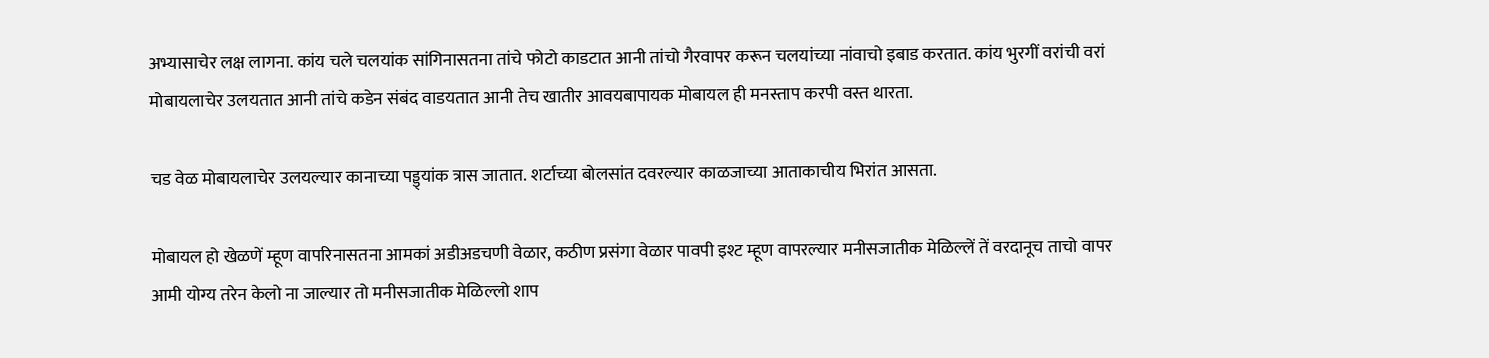अभ्यासाचेर लक्ष लागना. कांय चले चलयांक सांगिनासतना तांचे फोटो काडटात आनी तांचो गैरवापर करून चलयांच्या नांवाचो इबाड करतात. कांय भुरगीं वरांची वरां मोबायलाचेर उलयतात आनी तांचे कडेन संबंद वाडयतात आनी तेच खातीर आवयबापायक मोबायल ही मनस्ताप करपी वस्त थारता.

चड वेळ मोबायलाचेर उलयल्यार कानाच्या पड्ड्यांक त्रास जातात. शर्टाच्या बोलसांत दवरल्यार काळजाच्या आताकाचीय भिरांत आसता.

मोबायल हो खेळणें म्हूण वापरिनासतना आमकां अडीअडचणी वेळार, कठीण प्रसंगा वेळार पावपी इश्ट म्हूण वापरल्यार मनीसजातीक मेळिल्लें तें वरदानूच ताचो वापर आमी योग्य तरेन केलो ना जाल्यार तो मनीसजातीक मेळिल्लो शाप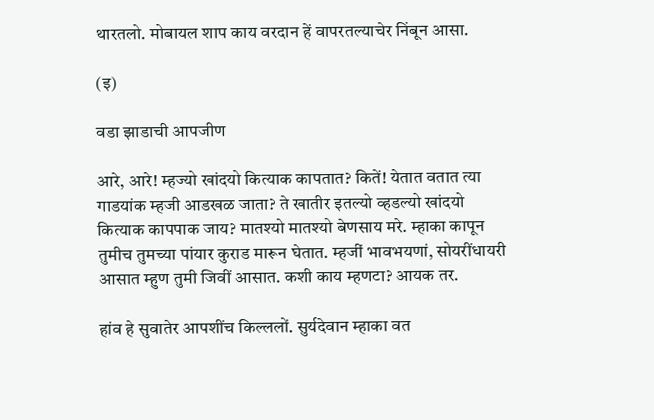थारतलो. मोबायल शाप काय वरदान हें वापरतल्याचेर निंबून आसा.

(इ)

वडा झाडाची आपजीण

आरे, आरे! म्हज्यो खांदयो कित्याक कापतात? कितें! येतात वतात त्या गाडयांक म्हजी आडखळ जाता? ते खातीर इतल्यो व्हडल्यो खांदयो कित्याक कापपाक जाय? मातश्यो मातश्यो बेणसाय मरे. म्हाका कापून तुमीच तुमच्या पांयार कुराड मारून घेतात. म्हजीं भावभयणां, सोयरींधायरी आसात म्हुण तुमी जिवीं आसात. कशी काय म्हणटा? आयक तर.

हांव हे सुवातेर आपशींच किल्ललों. सुर्यदेवान म्हाका वत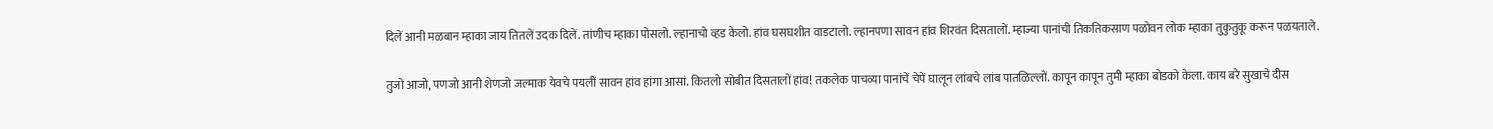दिलें आनी मळबान म्हाका जाय तितलें उदक दिलें. तांणीच म्हाका पोसलो. ल्हानाचो व्हड केलो. हांव घसघशीत वाडटालो. ल्हानपणा सावन हांव शिरवंत दिसतालों. म्हाज्या पानांची तिकतिकसाण पळोवन लोक म्हाका तुकुतुकू करून पळयताले.

तुजो आजो, पणजो आनी शेणजो जल्माक येवचे पयलीं सावन हांव हांगा आसां. कितलो सोबीत दिसतालों हांव! तकलेक पाचव्या पानांचें चेपें घालून लांबचे लांब पातळिल्लों. कापून कापून तुमी म्हाका बोडको केला. काय बरे सुखाचे दीस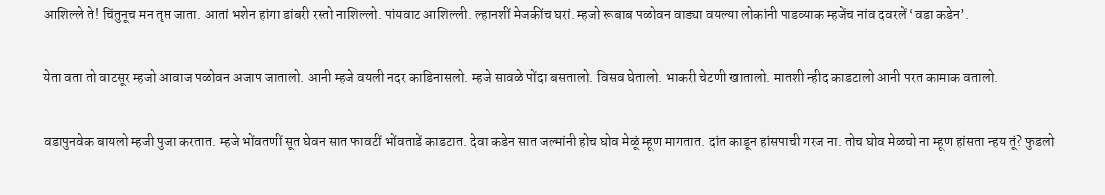आशिल्ले ते! चिंतुनूच मन तृप्त जाता. आतां भशेन हांगा डांबरी रस्तो नाशिल्लो. पांयवाट आशिल्ली. ल्हानशीं मेजकींच घरां. म्हजो रूबाब पळोवन वाड्या वयल्या लोकांनी पाडव्याक म्हजेंच नांव दवरलें ‘वडा कडेन’.

येता वता तो वाटसूर म्हजो आवाज पळोवन अजाप जातालो. आनी म्हजे वयली नदर काडिनासलो. म्हजे सावळे पोंदा बसतालो. विसव घेतालो. भाकरी चेटणी खातालो. मातशी न्हीद काडटालो आनी परत कामाक वतालो.

वडापुनवेक बायलो म्हजी पुजा करतात. म्हजे भोंवतणीं सूत घेवन सात फावटीं भोंवताडें काडटात. देवा कडेन सात जल्मांनी होच घोव मेळूं म्हूण मागतात. दांत काडून हांसपाची गरज ना. तोच घोव मेळचो ना म्हूण हांसता न्हय तूं? फुडलो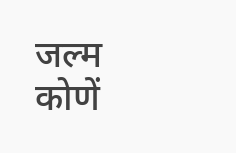जल्म कोणें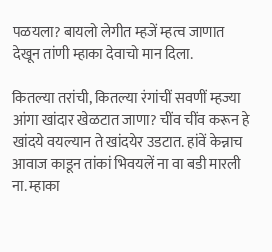पळयला? बायलो लेगीत म्हजें म्हत्व जाणात देखून तांणी म्हाका देवाचो मान दिला.

कितल्या तरांची, कितल्या रंगांचीं सवणीं म्हज्या आंगा खांदार खेळटात जाणा? चींव चींव करून हे खांदये वयल्यान ते खांदयेर उडटात. हांवें केन्नाच आवाज काडून तांकां भिवयलें ना वा बडी मारली ना. म्हाका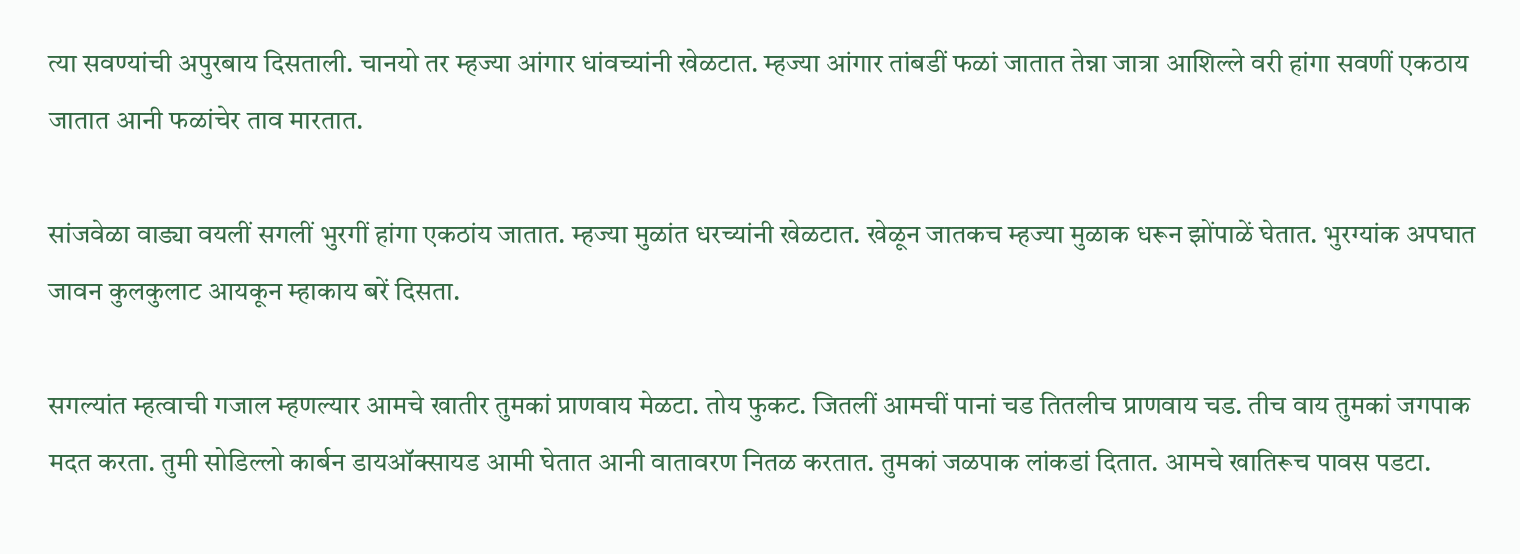त्या सवण्यांची अपुरबाय दिसताली. चानयो तर म्हज्या आंगार धांवच्यांनी खेळटात. म्हज्या आंगार तांबडीं फळां जातात तेन्ना जात्रा आशिल्ले वरी हांगा सवणीं एकठाय जातात आनी फळांचेर ताव मारतात.

सांजवेळा वाड्या वयलीं सगलीं भुरगीं हांगा एकठांय जातात. म्हज्या मुळांत धरच्यांनी खेळटात. खेळून जातकच म्हज्या मुळाक धरून झोंपाळें घेतात. भुरग्यांक अपघात जावन कुलकुलाट आयकून म्हाकाय बरें दिसता.

सगल्यांत म्हत्वाची गजाल म्हणल्यार आमचे खातीर तुमकां प्राणवाय मेळटा. तोय फुकट. जितलीं आमचीं पानां चड तितलीच प्राणवाय चड. तीच वाय तुमकां जगपाक मदत करता. तुमी सोडिल्लो कार्बन डायऑक्सायड आमी घेतात आनी वातावरण नितळ करतात. तुमकां जळपाक लांकडां दितात. आमचे खातिरूच पावस पडटा.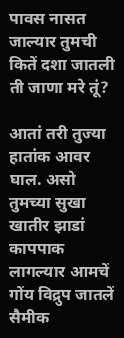पावस नासत जाल्यार तुमची कितें दशा जातली ती जाणा मरे तूं?

आतां तरी तुज्या हातांक आवर घाल. असो तुमच्या सुखा खातीर झाडां कापपाक लागल्यार आमचें गोंय विद्रुप जातलें सैमीक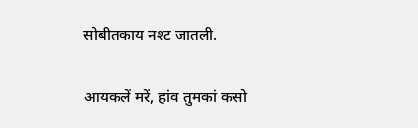सोबीतकाय नश्ट जातली.

आयकलें मरें, हांव तुमकां कसो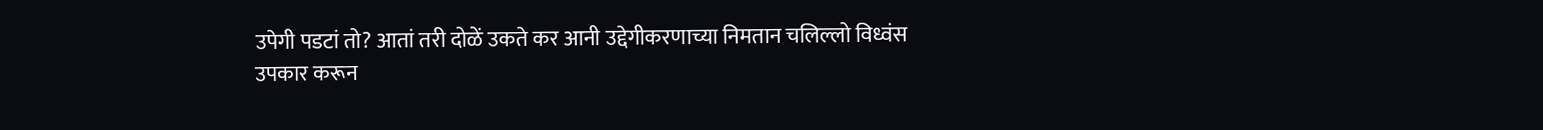उपेगी पडटां तो? आतां तरी दोळें उकते कर आनी उद्देगीकरणाच्या निमतान चलिल्लो विध्वंस उपकार करून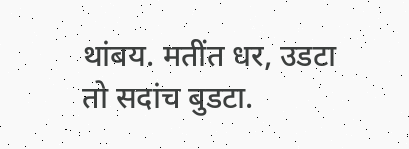थांबय. मतींत धर, उडटा तो सदांच बुडटा.